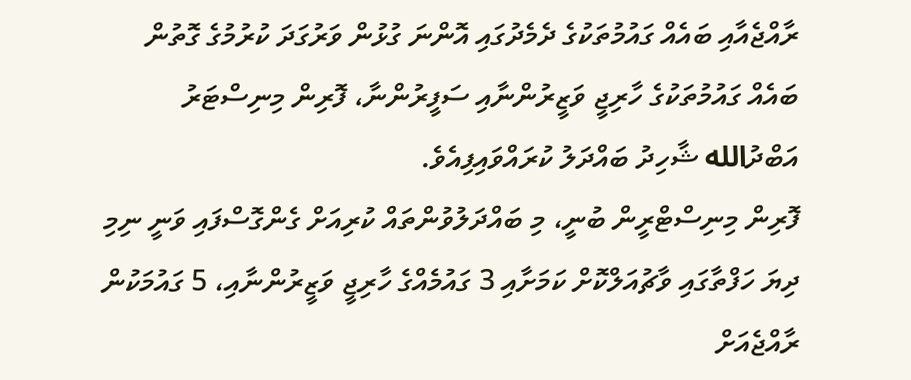ރާއްޖެއާއި ބައެއް ގައުމުތަކުގެ ދެމެދުގައި އޮންނަ ގުޅުން ވަރުގަދަ ކުރުމުގެ ގޮތުން ބައެއް ގައުމުތަކުގެ ހާރިޖީ ވަޒީރުންނާއި ސަފީރުންނާ، ފޮރިން މިނިސްޓަރު އަބްދުالله ޝާހިދު ބައްދަލު ކުރައްވައިފިއެވެ.
ފޮރިން މިނިސްޓްރީން ބުނީ، މި ބައްދަލުވުންތައް ކުރިއަށް ގެންގޮސްފައި ވަނީ ނިމި ދިޔަ ހަފްތާގައި ވާޗުއަލްކޮށް ކަމަށާއި 3 ގައުމެއްގެ ހާރިޖީ ވަޒީރުންނާއި، 5 ގައުމަކުން ރާއްޖެއަށް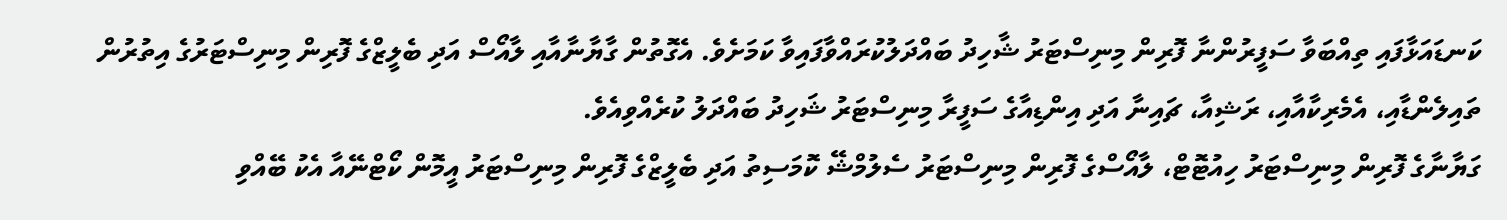ކަނޑައަޅާފައި ތިއްބަވާ ސަފީރުންނާ ފޮރިން މިނިސްޓަރު ޝާހިދު ބައްދަލުކުރައްވާފައިވާ ކަމަށެވެ. އެގޮތުން ގާޔާނާއާއި ލާއޯސް އަދި ބެލީޒްގެ ފޮރިން މިނިސްޓަރުގެ އިތުރުން ތައިލެންޑާއި، އެމެރިކާއާއި، ރަޝިއާ، ޗައިނާ އަދި އިންޑިއާގެ ސަފީރާ މިނިސްޓަރު ޝަހިދު ބައްދަލު ކުރެއްވިއެވެ.
ގަޔާނާގެ ފޮރިން މިނިސްޓަރު ހިއުޓޮޓް، ލާއޯސްގެ ފޮރިން މިނިސްޓަރު ސެލުމްޝޭ ކޮމަސިތު އަދި ބެލީޒްގެ ފޮރިން މިނިސްޓަރު އީމޮން ކޯޓްނޭއާ އެކު ބޭއްވި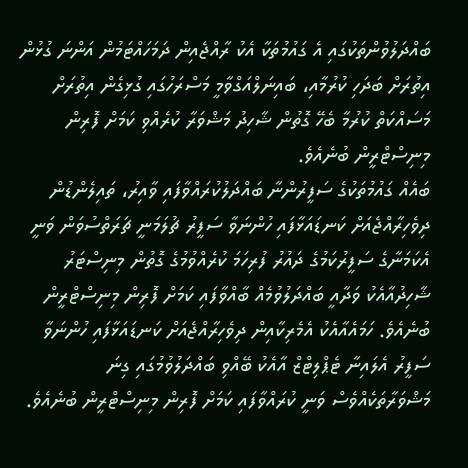ބައްދަލުވުންތަކުގައި އެ ގައުމުތަކާ އެކު ރާއްޖެއިން ދަމަހައްޓަމުން އަންނަ ގުޅުން އިތުރަށް ބަދަހި ކުރުމާއި، ބައިނަލްއަގްވާމީ މަސްރަހުގައި ގުޅިގެން އިތުރަށް މަސައްކަތް ކުރުމާ ބެހޭ ގޮތުން ޝާހިދު މަޝްވަރާ ކުރެއްވި ކަމަށް ފޮރިން މިނިސްޓްރީން ބުނެއެވެ.
ބައެއް ގައުމުތަކުގެ ސަފީރުންނާ ބައްދަލުކުރައްވާފައި ވާއިރު، ތައިލެންޑުން ދިވެހިރާއްޖެއަށް ކަނޑައަޅާފައި ހުންނަވާ ސަފީރު ޗުލަމަނީ ޗަރަތްސުވަން ވަނީ އެކަމަނާގެ ސަފީރުކަމުގެ ދައުރު ފުރިހަމަ ކުރެއްވުމުގެ ގޮތުން މިނިސްޓަރު ޝާހިދުއާއެކު ވަދާއީ ބައްދަލުވުމެއް ބާއްވާފައި ކަމަށް ފޮރިން މިނިސްޓްރީން ބުނެއެވެ. ހަމައެއާއެކު އެމެރިކާއިން ދިވެހިރާއްޖެއަށް ކަނޑައަޅާފައި ހުންނަވާ ސަފީރު އެލައިނާ ޓެޕްލިޓްޒް އާއެކު ބޭއްވި ބައްދަލުވުމުގައި ގިނަ މަޝްވަރާތަކެއްވެސް ވަނީ ކުރައްވާފައި ކަމަށް ފޮރިން މިނިސްޓްރީން ބުނެއެވެ.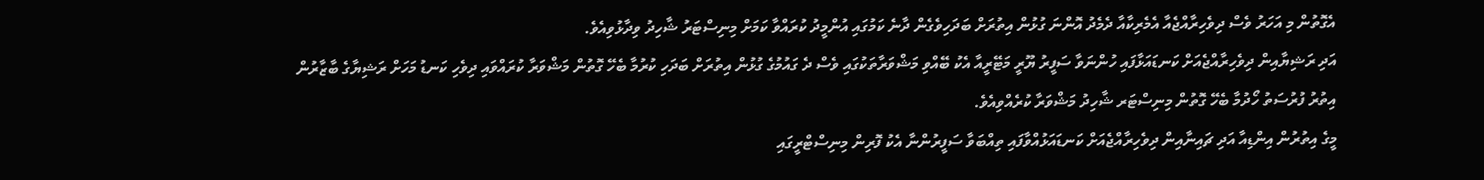އެގޮތުން މި އަހަރު ވެސް ދިވެހިރާއްޖެއާ އެމެރިކާއާ ދެމެދު އޮންނަ ގުޅުން އިތުރަށް ބަދަހިވެގެން ދާނެ ކަމުގައި އުންމީދު ކުރައްވާ ކަމަށް މިނިސްޓަރު ޝާހިދު ވިދާޅުވިއެވެ.
އަދި ރަޝިޔާއިން ދިވެހިރާއްޖެއަށް ކަނޑައަޅާފައި ހުންނަވާ ސަފީރު ޔޫރީ މަޓޭރީއާ އެކު ބޭއްވި މަޝްވަރާތަކުގައި ވެސް ދެ ގައުމުގެ ގުޅުން އިތުރަށް ބަދަހި ކުރުމާ ބެހޭ ގޮތުން މަޝްވަރާ ކުރައްވައި ދިވެހި ކަނޑު މަހަށް ރަޝިޔާގެ ބާޒާރުން އިތުރު ފުރުސަތު ހޯދުމާ ބެހޭ ގޮތުން މިނިސްޓަރ ޝާހިދު މަޝްވަރާ ކުރެއްވިއެވެ.
މީގެ އިތުރުން އިންޑިއާ އަދި ޗައިނާއިން ދިވެހިރާއްޖެއަށް ކަނޑައަޅުއްވާފައި ތިއްބަވާ ސަފީރުންނާ އެކު ފޮރިން މިނިސްޓްރީގައި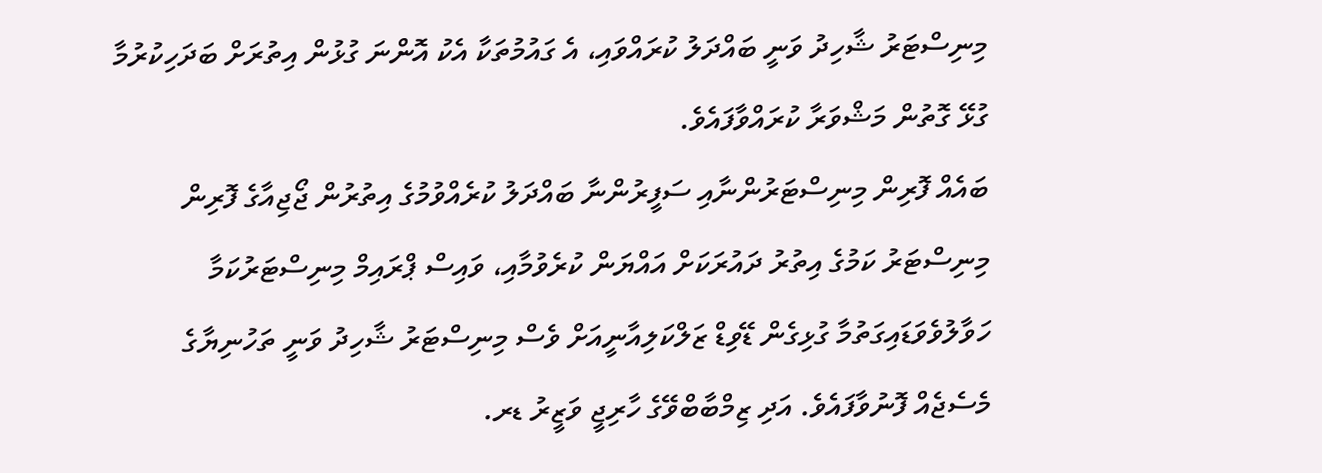މިނިސްޓަރު ޝާހިދު ވަނީ ބައްދަލު ކުރައްވައި، އެ ގައުމުތަކާ އެކު އޮންނަ ގުޅުން އިތުރަށް ބަދަހިކުރުމާ ގުޅޭ ގޮތުން މަޝްވަރާ ކުރައްވާފައެވެ.
ބައެއް ފޮރިން މިނިސްޓަރުންނާއި ސަފީރުންނާ ބައްދަލު ކުރެއްވުމުގެ އިތުރުން ޖޯޖިއާގެ ފޮރިން މިނިސްޓަރު ކަމުގެ އިތުރު ދައުރަކަށް އައްޔަން ކުރެވުމާއި، ވައިސް ޕްރައިމް މިނިސްޓަރުކަމާ ހަވާލުވެވަޑައިގަތުމާ ގުޅިގެން ޑޭވިޑް ޒަލްކަލިއާނީއަށް ވެސް މިނިސްޓަރު ޝާހިދު ވަނީ ތަހުނިޔާގެ މެސެޖެއް ފޮނުވާފައެވެ. އަދި ޒިމްބާބްވޭގެ ހާރިޖީ ވަޒީރު ޑރ.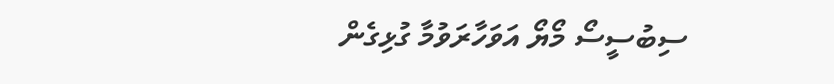ސިބުސީސޯ މޯޔޯ އަވަހާރަވުމާ ގުޅިގެން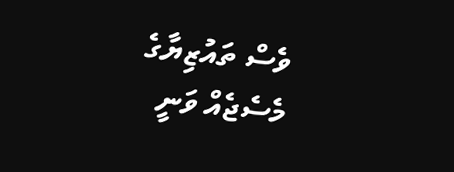ވެސް ތައުޒިޔާގެ މެސެޖެއް ވަނީ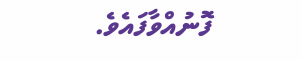ފޮނުއްވާފައެވެ.